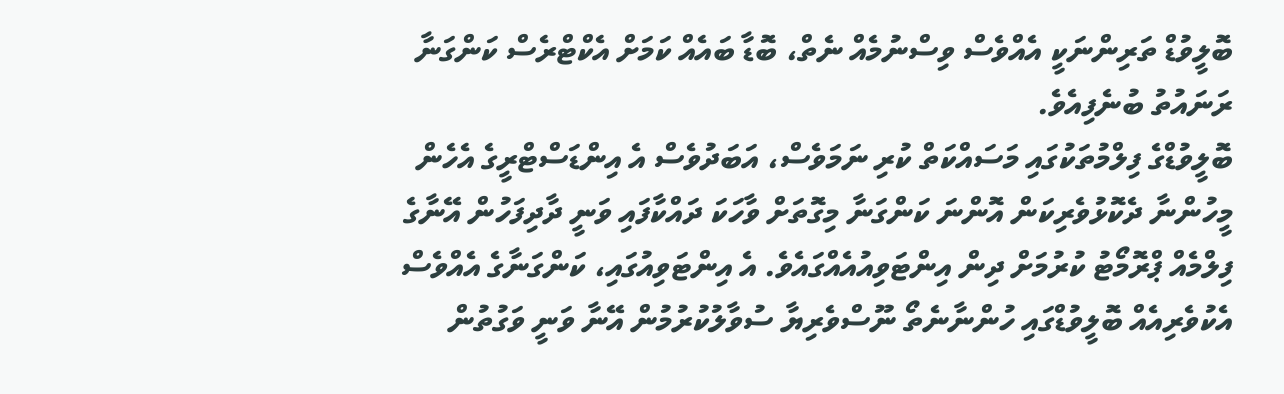ބޮލީވުޑް ތަރިންނަކީ އެއްވެސް ވިސްނުމެއް ނެތް، ބޮޑާ ބައެއް ކަމަށް އެކްޓްރެސް ކަންގަނާ ރަނައުތު ބުނެފިއެވެ.
ބޮލީވުޑްގެ ފިލްމުތަކުގައި މަސައްކަތް ކުރި ނަމަވެސް، އަބަދުވެސް އެ އިންޑަސްޓްރީގެ އެހެން މީހުންނާ ދެކޮޅުވެރިކަން އޮންނަ ކަންގަނާ މިގޮތަށް ވާހަކަ ދައްކާފައި ވަނީ ދާދިފަހުން އޭނާގެ ފިލްމެއް ޕްރޮމޯޓު ކުރުމަށް ދިން އިންޓަވިއުއެއްގައެވެ. އެ އިންޓަވިއުގައި، ކަންގަނާގެ އެއްވެސް އެކުވެރިއެއް ބޮލީވުޑްގައި ހުންނާނެތޯ ނޫސްވެރިޔާ ސުވާލުކުރުމުން އޭނާ ވަނީ ވަގުތުން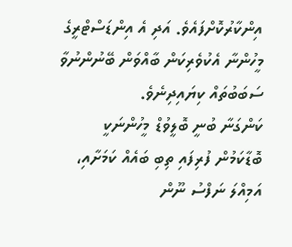އިންކާރުކޮށްފައެވެ. އަދި އެ އިންޑަސްޓްރީގެ މީހުންނާ އެކުވެރިކަން ބާއްވަން ބޭނުންނުވާ ސަބަބުތައް ކިޔައިދިނެވެ.
ކަންގަނާ ބުނީ ބޮލީވުޑް މީހުންނަކީ ބޮޑާކަމުން ފުރިފައި ތިބި ބައެއް ކަމަށާއި، އަމިއްލަ ނަފްސު ނޫން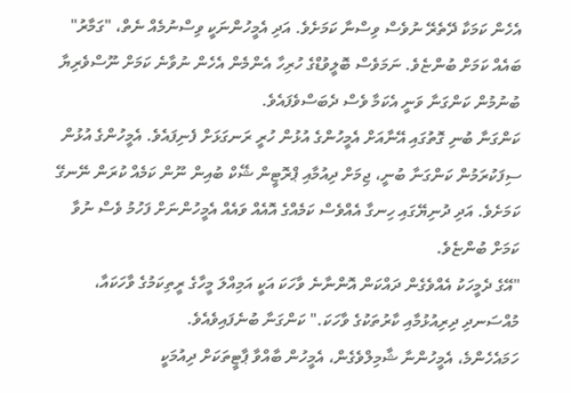އެހެން ކަމަކާ ދޭތެރޭ ނުވެސް ވިސްނާ ކަމަށެވެ. އަދި އެމީހުންނަކީ ވިސްނުމެއް ނެތް، "ގަމާރު" ބައެއް ކަމަށް ބުންޏެވެ. ނަމަވެސް ބޮލީވުޑްގެ ހުރިހާ އެންމެން އެހެން ނުވާނެ ކަމަށް ނޫސްވެރިޔާ ބުނުމުން ކަންގަނާ ވަނީ އެކަމާ ވެސް ދެބަސްވެފައެވެ.
ކަންގަނާ ބުނި ގޮތުގައި އޭނާއަށް އެމީހުންގެ އުޅުން ހުރީ ރަނގަޅަށް ފެނިފައެވެ. އެމީހުންގެ އުޅުން ސިފަކުރަމުން ކަންގަނާ ބުނީ، ޖިމަށް ދިއުމާއި ޕްރޮޓީން ޝޭކް ބުއިން ނޫން ކަމެއް ކުރަން ނޭނގޭ ކަމަށެވެ. އަދި ދުނިޔޭގައި ހިނގާ އެއްވެސް ކަމެއްގެ އޮއެއް ވައެއް އެމީހުންނަށް ފަހުމު ވެސް ނުވާ ކަމަށް ބުންޏެވެ.
"އޭގެ ދެމީހަކު އެއްވެގެން ދައްކަން އޮންނާނެ ވާހަކަ އަކީ އަމިއްލަ މީހާގެ ރީތިކަމުގެ ވާހަކައާ، މުއްސަނދި ދިރިއުޅުމާއި ކާރުތަކުގެ ވާހަކަ." ކަންގަނާ ބުނެފައިވެއެވެ.
ހަމައެހެންމެ، އެމީހުންނާ ޝާމިލްވެގެން، އެމީހުން ބާއްވާ ޕާޓީތަކަށް ދިއުމަކީ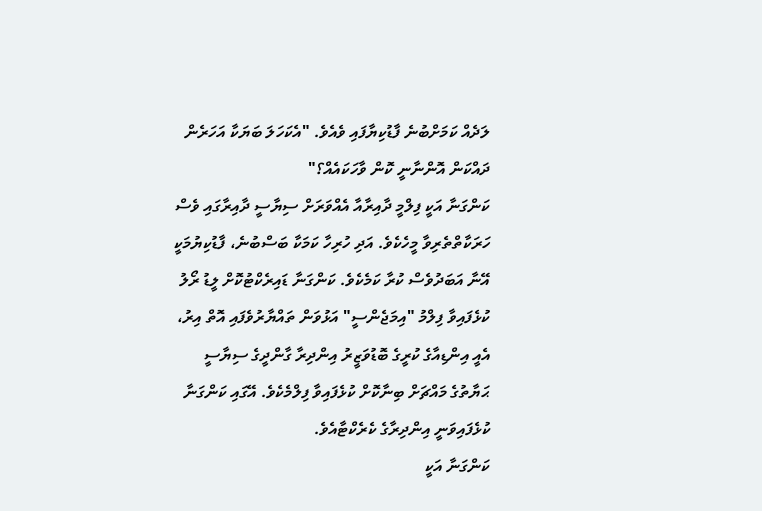ލަދެއް ކަމަށްބުނެ ފާޑުކިޔާފައި ވެއެވެ. "އެކަހަލަ ބަޔަކާ އަހަރެން ދައްކަން އޮންނާނީ ކޮން ވާހަކައެއް؟"
ކަންގަނާ އަކީ ފިލްމީ ދާއިރާއާ އެއްވަރަށް ސިޔާސީ ދާއިރާގައި ވެސް ހަރަކާތްތެރިވާ މީހެކެވެ. އަދި ހުރިހާ ކަމަކާ ބަސްބުނެ، ފާޑުކިޔުމަކީ އޭނާ އަބަދުވެސް ކުރާ ކަމެކެވެ. ކަންގަނާ ޑައިރެކްޓުކޮށް ލީޑު ރޯލު ކުޅެފައިވާ ފިލްމު "އިމަޖެންސީ" އަޅުވަން ތައްޔާރުވެފައި އޮތް އިރު، އެއީ އިންޑިއާގެ ކުރީގެ ބޮޑުވަޒީރު އިންދިރާ ގާންދީގެ ސިޔާސީ ޙަޔާތުގެ މައްޗަށް ބިނާކޮށް ކުޅެފައިވާ ފިލްމެކެވެ. އޭގައި ކަންގަނާ ކުޅެފައިވަނީ އިންދިރާގެ ކެރެކްޓާއެވެ.
ކަންގަނާ އަކީ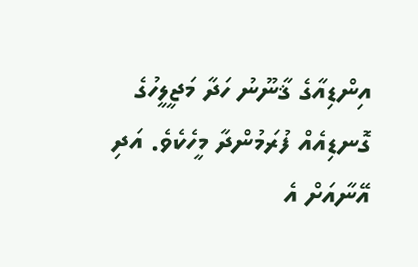އިންޑިއާގެ ޤާނޫނު ހަދާ މަޖީލީހުގެ ގޮނޑިއެއް ފުރަމުންދާ މީހެކެވެ. އަދި އޭނާއަށް އެ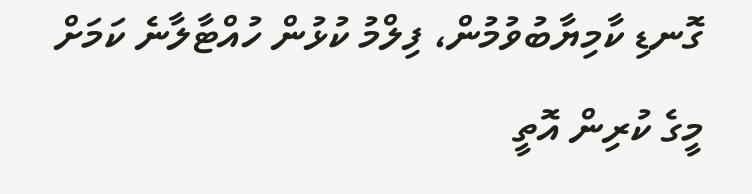ގޮނޑި ކާމިޔާބުވުމުން، ފިލްމު ކުޅުން ހުއްޓާލާނެ ކަމަށް މީގެ ކުރިން އޮތީ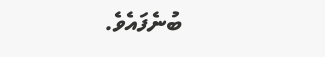ބުނެފައެވެ.